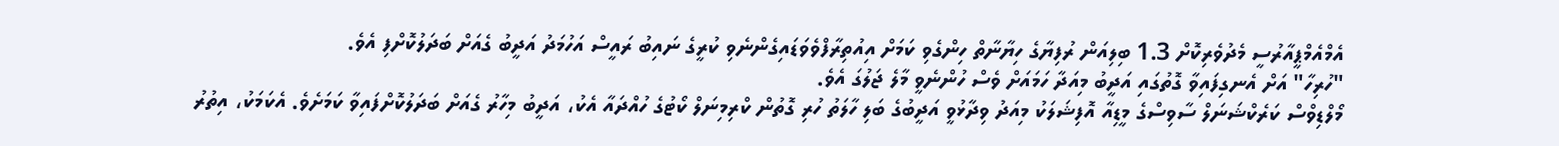އެމްއެމްޕީއާރުސީ މެދުވެރިކޮށް 1.3 ބިލިއަން ރުފިޔާގެ ހިޔާނާތް ހިންގެވި ކަމަށް އިއުތިރާފްވެވަޑައިގެންނެވި ކުރީގެ ނައިބު ރައީސް އަހުމަދު އަދީބު ގެއަށް ބަދަލުކޮށްފި އެވެ.
"ހުރިހާ" އަށް އެނގިފައިވާ ގޮތުގައި އަދީބު މިއަދާ ހަމައަށް ވެސް ހުންނެވީ މާލެ ޖަލުގަ އެވެ.
މޯލްޑިވްސް ކަރެކްޝަނަލް ސާވިސްގެ މީޑިއާ އޮފިޝަލަކު މިއަދު ވިދާޅުވީ އަދީބުގެ ބަލި ހާލަތު ހުރި ގޮތުން ކްރިމިނަލް ކޯޓުގެ ހުއްދައާ އެކު، އަދީބު މިހާރު ގެއަށް ބަދަލުކޮށްފައިވާ ކަމަށެވެ. އެކަމަކު، އިތުރު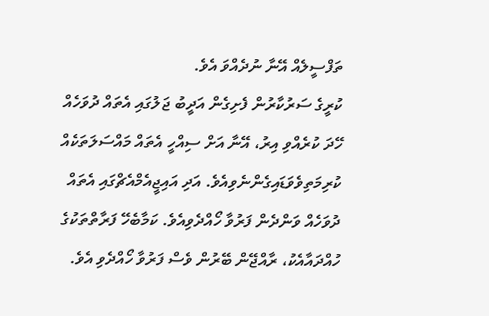ތަފްސީލެއް އޭނާ ނުދެއްވަ އެވެ.
ކުރީގެ ސަރުކާރުން ފެށިގެން އަދީބު ޖަލުގައި އެތައް ދުވަހެއް ހޭދަ ކުރެއްވި އިރު، އޭނާ އަށް ސިއްހީ އެތައް މައްސަލަތަކެއް ކުރިމަތިވެވަޑައިގެންނެވިއެވެ. އަދި އައިޖީއެމްއެޗްގައި އެތައް ދުވަހެއް ވަންދެން ފަރުވާ ހޯއްދެވިއެވެ. ކަމާބެހޭ ފަރާތްތަކުގެ ހުއްދައާއެކު، ރާއްޖޭން ބޭރުން ވެސް ފަރުވާ ހޯއްދެވި އެވެ.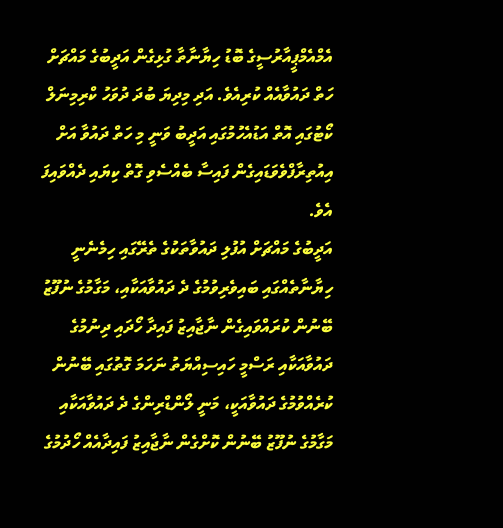އެމްއެމްޕީއާރުސީގެ ބޮޑު ހިޔާނާތާ ގުޅިގެން އަދީބުގެ މައްޗަށް ހަތް ދައުވާއެއް ކުރިއެވެ. އަދި މިދިޔަ ބުދަ ދުވަހު ކްރިމިނަލް ކޯޓުގައި އޮތް އަޑުއެހުމުގައި އަދީބު ވަނީ މި ހަތް ދައުވާ އަށް އިއުތިރާފްވެވަޑައިގެން ފައިސާ ބެއްސެވި ގޮތް ކިޔައި ދެއްވައިފަ އެވެ.
އަދީބުގެ މައްޗަށް އުފުލި ދައުވާތަކުގެ ތެރޭގައި ހިމެނެނީ ހިޔާނާތެއްގައި ބައިވެރިވުމުގެ ދެ ދައުވާއަކާއި، މަގާމުގެ ނުފޫޒު ބޭނުން ކުރައްވައިގެން ނާޖާއިޒު ފައިދާ ހޯދައި ދިނުމުގެ ދައުވާއަކާއި ރަސްމީ ހައިސިއްޔަތު ނަހަމަ ގޮތުގައި ބޭނުން ކުރެއްވުމުގެ ދައުވާއަކީ، މަނީ ލޯންޑްރިންގެ ދެ ދައުވާއަކާއި މަގާމުގެ ނުފޫޒު ބޭނުން ކޮށްގެން ނާޖާއިޒު ފައިދާއެއް ހޯދުމުގެ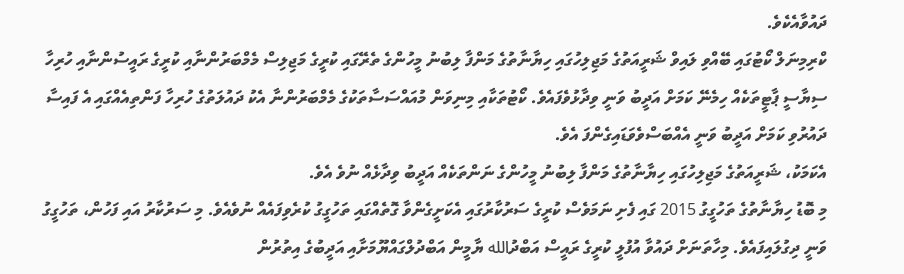ދައުވާއެކެވެ.
ކްރިމިނަލް ކޯޓުގައި ބޭއްވި ލައިވް ޝަރީއަތުގެ މަޖިލިހުގައި ހިޔާނާތުގެ މަންފާ ލިބުނު މީހުންގެ ތެރޭގައި ކުރީގެ މަޖިލިސް މެމްބަރުންނާއި ކުރީގެ ރައީސުންނާއި ހުރިހާ ސިޔާސީ ޕާޓީތަކެއް ހިމެނޭ ކަމަށް އަދީބު ވަނީ ވިދާޅުވެފައެވެ. ކޯޓުތަކާއި މިނިވަން މުއައްސަސާތަކުގެ މެމްބަރުންނާ އެކު ދައުލަތުގެ ހުރިހާ ފަންތިއެއްގައި އެ ފައިސާ ދައުރުވި ކަމަށް އަދީބު ވަނީ އެއްބަސްވެވަޑައިގެންފަ އެވެ.
އެކަމަކު، ޝަރީއަތުގެ މަޖިލިހުގައި ހިޔާނާތުގެ މަންފާ ލިބުނު މީހުންގެ ނަންތަކެއް އަދީބު ވިދާޅެއް ނުވެ އެވެ.
މި ބޮޑު ހިޔާނާތުގެ ތަހުގީގު 2015 ގައި ފެށި ނަމަވެސް ކުރީގެ ސަރުކާރުގައި އެކަށީގެންވާ ގޮތެއްގައި ތަހުގީގު ކުރެވިފައެއް ނުވެއެވެ. މި ސަރުކާރު އައި ފަހުން، ތަހުގީގު ވަނީ ދިގުލައިފައެވެ. މިހާތަނަށް ދައުވާ އުފުލީ ކުރީގެ ރައީސް އަބްދުالله ޔާމީން އަބްދުލްގައްޔޫމަށާއި އަދީބުގެ އިތުރުން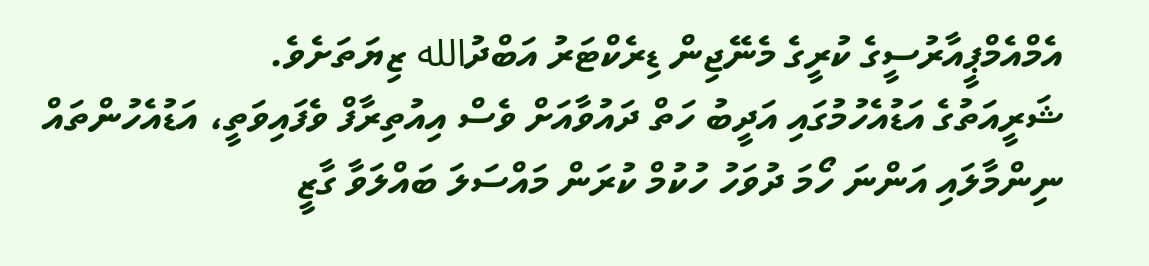އެމްއެމްޕީއާރުސީގެ ކުރީގެ މެނޭޖިން ޑިރެކްޓަރު އަބްދުالله ޒިޔަތަށެވެ.
ޝަރީއަތުގެ އަޑުއެހުމުގައި އަދީބު ހަތް ދައުވާއަށް ވެސް އިއުތިރާފް ވެފައިވަތީ، އަޑުއެހުންތައް ނިންމާލައި އަންނަ ހޯމަ ދުވަހު ހުކުމް ކުރަން މައްސަލަ ބައްލަވާ ގާޒީ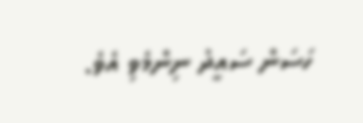ހަސަން ސައީދު ނިންމެވި އެވެ.